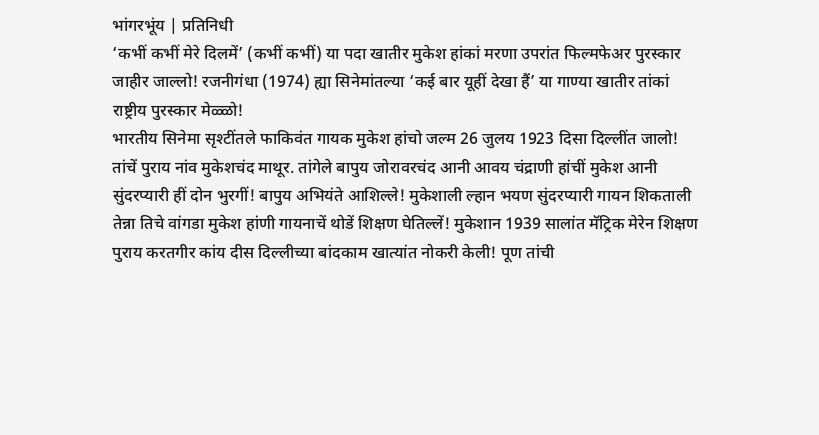भांगरभूंय | प्रतिनिधी
‘कभीं कभीं मेरे दिलमें’ (कभीं कभीं) या पदा खातीर मुकेश हांकां मरणा उपरांत फिल्मफेअर पुरस्कार जाहीर जाल्लो! रजनीगंधा (1974) ह्या सिनेमांतल्या ‘कई बार यूहीं देखा हैं’ या गाण्या खातीर तांकां राष्ट्रीय पुरस्कार मेळ्ळो!
भारतीय सिनेमा सृश्टींतले फाकिवंत गायक मुकेश हांचो जल्म 26 जुलय 1923 दिसा दिल्लींत जालो! तांचें पुराय नांव मुकेशचंद माथूर. तांगेले बापुय जोरावरचंद आनी आवय चंद्राणी हांचीं मुकेश आनी सुंदरप्यारी हीं दोन भुरगीं! बापुय अभियंते आशिल्ले! मुकेशाली ल्हान भयण सुंदरप्यारी गायन शिकताली तेन्ना तिचे वांगडा मुकेश हांणी गायनाचें थोडें शिक्षण घेतिल्लें! मुकेशान 1939 सालांत मॅट्रिक मेरेन शिक्षण पुराय करतगीर कांय दीस दिल्लीच्या बांदकाम खात्यांत नोकरी केली! पूण तांची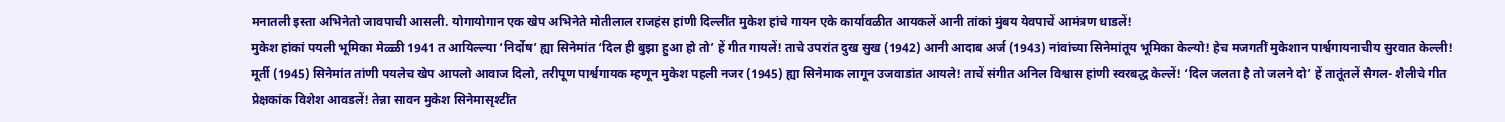मनातली इस्ता अभिनेतो जावपाची आसली. योगायोगान एक खेप अभिनेते मोतीलाल राजहंस हांणी दिल्लींत मुकेश हांचे गायन एके कार्यावळीत आयकलें आनी तांकां मुंबय येवपाचें आमंत्रण धाडलें!
मुकेश हांकां पयली भूमिका मेळ्ळी 1941 त आयिल्ल्या ‘निर्दोष’ ह्या सिनेमांत ‘दिल ही बुझा हुआ हो तो’ हें गीत गायलें! ताचे उपरांत दुख सुख (1942) आनी आदाब अर्ज (1943) नांवांच्या सिनेमांतूय भूमिका केल्यो! हेच मजगतीं मुकेशान पार्श्वगायनाचीय सुरवात केल्ली! मूर्ती (1945) सिनेमांत तांणी पयलेच खेप आपलो आवाज दिलो, तरीपूण पार्श्वगायक म्हणून मुकेश पहली नजर (1945) ह्या सिनेमाक लागून उजवाडांत आयले! ताचें संगीत अनिल विश्वास हांणी स्वरबद्ध केल्लें! ‘दिल जलता है तो जलने दो’ हें तातूंतलें सैगल- शैलीचे गीत प्रेक्षकांक विशेश आवडलें! तेन्ना सावन मुकेश सिनेमासृश्टींत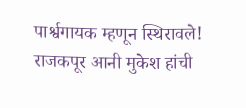पार्श्वगायक म्हणून स्थिरावले! राजकपूर आनी मुकेश हांची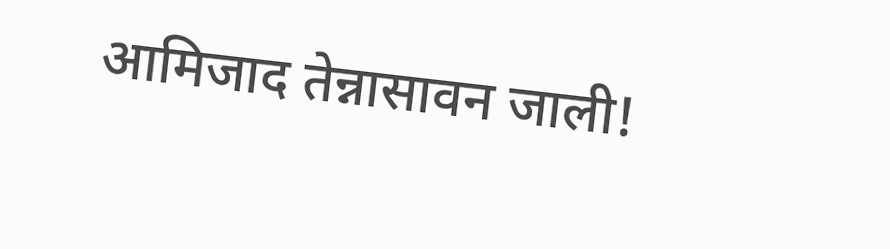आमिजाद तेन्नासावन जाली!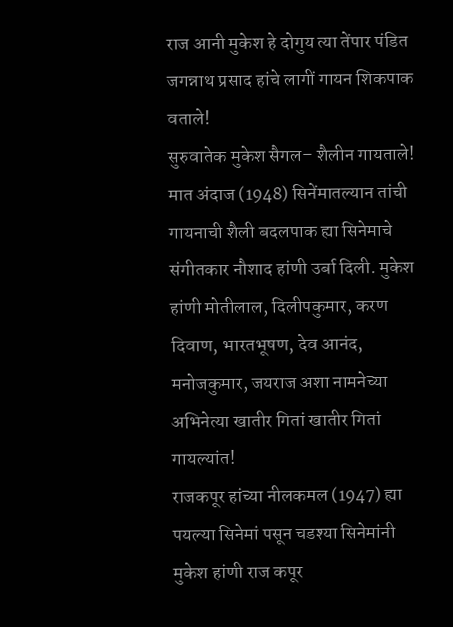राज आनी मुकेश हे दोगुय त्या तेंपार पंडित जगन्नाथ प्रसाद हांचे लागीं गायन शिकपाक वताले!
सुरुवातेक मुकेश सैगल– शैलीन गायताले! मात अंदाज (1948) सिनेंमातल्यान तांची गायनाची शैली बदलपाक ह्या सिनेमाचे संगीतकार नौशाद हांणी उर्बा दिली. मुकेश हांणी मोतीलाल, दिलीपकुमार, करण दिवाण, भारतभूषण, देव आनंद, मनोजकुमार, जयराज अशा नामनेच्या अभिनेत्या खातीर गितां खातीर गितां गायल्यांत!
राजकपूर हांच्या नीलकमल (1947) ह्या पयल्या सिनेमां पसून चडश्या सिनेमांनी मुकेश हांणी राज कपूर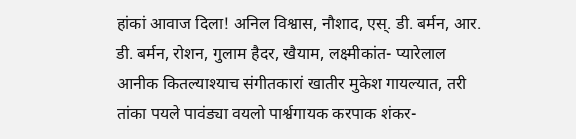हांकां आवाज दिला! अनिल विश्वास, नौशाद, एस्. डी. बर्मन, आर. डी. बर्मन, रोशन, गुलाम हैदर, खैयाम, लक्ष्मीकांत- प्यारेलाल आनीक कितल्याश्याच संगीतकारां खातीर मुकेश गायल्यात, तरी तांका पयले पावंड्या वयलो पार्श्वगायक करपाक शंकर-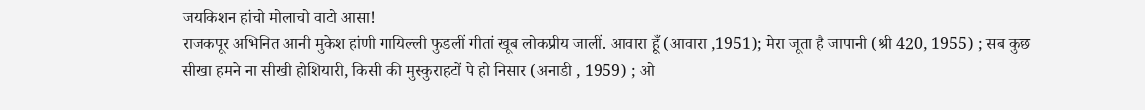जयकिशन हांचो मोलाचो वाटो आसा!
राजकपूर अभिनित आनी मुकेश हांणी गायिल्ली फुडलीं गीतां खूब लोकप्रीय जालीं. आवारा हूँ (आवारा ,1951); मेरा जूता है जापानी (श्री 420, 1955) ; सब कुछ सीखा हमने ना सीखी होशियारी, किसी की मुस्कुराहटों पे हो निसार (अनाडी , 1959) ; ओ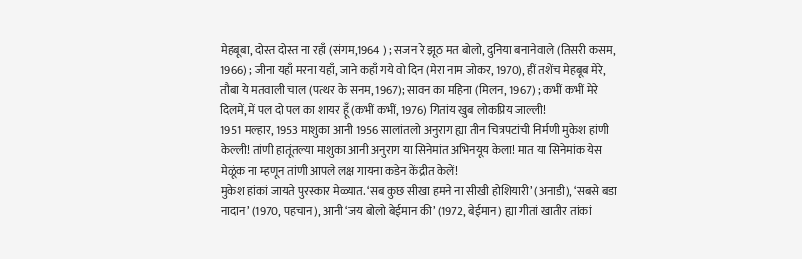मेहबूबा, दोस्त दोस्त ना रहाँ (संगम,1964 ) ; सजन रे झूठ मत बोलो, दुनिया बनानेवाले (तिसरी कसम, 1966) ; जीना यहाँ मरना यहाँ, जाने कहाँ गये वो दिन (मेरा नाम जोकर, 1970), हीं तशेंच मेहबूब मेरे, तौबा ये मतवाली चाल (पत्थर के सनम, 1967); सावन का महिना (मिलन, 1967) ; कभीं कभीं मेरे दिलमें, में पल दो पल का शायर हूँ (कभीं कभीं, 1976) गितांय खुब लोकप्रिय जाल्ली!
1951 मल्हार, 1953 माशुका आनी 1956 सालांतलो अनुराग ह्या तीन चित्रपटांची निर्मणी मुकेश हांणी केल्ली! तांणी हातूंतल्या माशुका आनी अनुराग या सिनेमांत अभिनयूय केला! मात या सिनेमांक येस मेळूंक ना म्हणून तांणी आपले लक्ष गायना कडेन केंद्रीत केलें!
मुकेश हांकां जायते पुरस्कार मेळ्यात. ‘सब कुछ सीखा हमने ना सीखी होशियारी’ (अनाडी), ‘सबसे बडा नादान’ (1970, पहचान), आनी ‘जय बोलो बेईमान की’ (1972, बेईमान) ह्या गीतां खातीर तांकां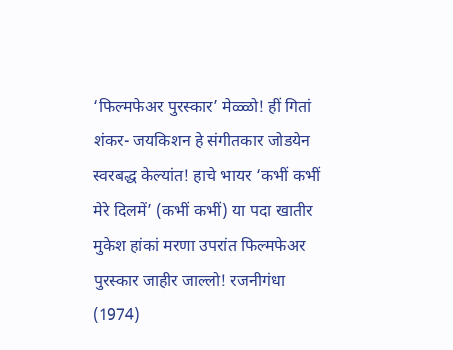‘फिल्मफेअर पुरस्कार’ मेळ्ळो! हीं गितां शंकर- जयकिशन हे संगीतकार जोडयेन स्वरबद्ध केल्यांत! हाचे भायर ‘कभीं कभीं मेरे दिलमें’ (कभीं कभीं) या पदा खातीर मुकेश हांकां मरणा उपरांत फिल्मफेअर पुरस्कार जाहीर जाल्लो! रजनीगंधा (1974)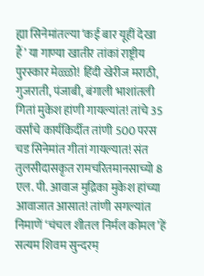ह्या सिनेमांतल्या ‘कई बार यूहीं देखा हैं’ या गाण्या खातीर तांकां राष्ट्रीय पुरस्कार मेळ्ळो! हिंदी खेरीज मराठी, गुजराती, पंजाबी, बंगाली भाशांतली गितां मुकेश हांणी गायल्यांत! तांचे 35 वर्सांचे कार्यकिर्दीत तांणी 500 परस चड सिनेमांत गीतां गायल्यात! संत तुलसीदासकृत रामचरितमानसाच्यो 8 एल. पी. आवाज मुद्रिका मुकेश हांच्या आवाजात आसात! तांणी सगल्यांत निमाणें ‘चंचल शीतल निर्मल कोमल’हें सत्यम शिवम सुन्दरम्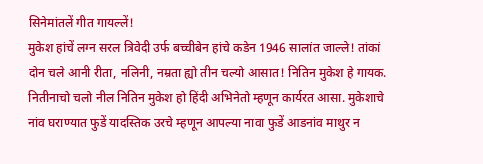सिनेमांतलें गीत गायल्लें!
मुकेश हांचें लग्न सरल त्रिवेदी उर्फ बच्चीबेन हांचे कडेन 1946 सालांत जाल्ले! तांकां दोन चले आनी रीता, नलिनी, नम्रता ह्यो तीन चल्यो आसात! नितिन मुकेश हे गायक. नितीनाचो चलो नील नितिन मुकेश हो हिंदी अभिनेतो म्हणून कार्यरत आसा. मुकेशाचे नांव घराण्यात फुडें यादस्तिक उरचे म्हणून आपल्या नावा फुडें आडनांव माथुर न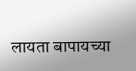लायता बापायच्या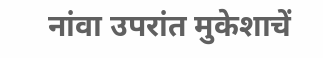नांवा उपरांत मुकेशाचें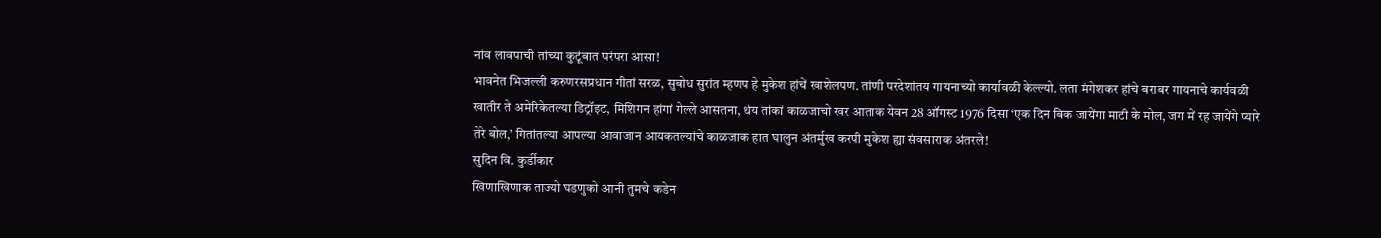नांव लावपाची तांच्या कुटूंबात परंपरा आसा!
भावनेत भिजल्ली करुणरसप्रधान गीतां सरळ, सुबोध सुरांत म्हणप हे मुकेश हांचें खाशेलपण. तांणी परदेशांतय गायनाच्यो कार्यावळी केल्ल्यो. लता मंगेशकर हांचे बराबर गायनाचे कार्यवळी खातीर ते अमेरिकेतल्या डिट्रॉइट, मिशिगन हांगां गेल्ले आसतना, थंय तांकां काळजाचो खर आताक येवन 28 ऑगस्ट 1976 दिसा ‘एक दिन बिक जायेंगा माटी के मोल, जग में रह जायेंगे प्यारे तेरे बोल,’ गितांतल्या आपल्या आवाजान आयकतल्यांचे काळजाक हात घालुन अंतर्मुख करपी मुकेश ह्या संवसाराक अंतरले!
सुदिन वि. कुर्डीकार
खिणाखिणाक ताज्यो घडणुको आनी तुमचे कडेन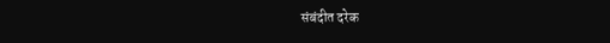संबंदीत दरेक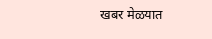खबर मेळयात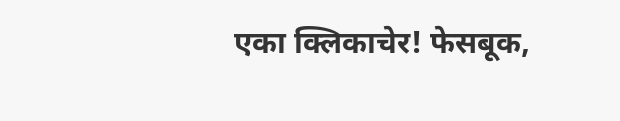एका क्लिकाचेर! फेसबूक,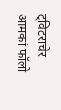ट्विटराचेर आमकां फॉलो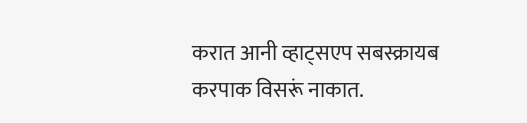करात आनी व्हाट्सएप सबस्क्रायब करपाक विसरूं नाकात.